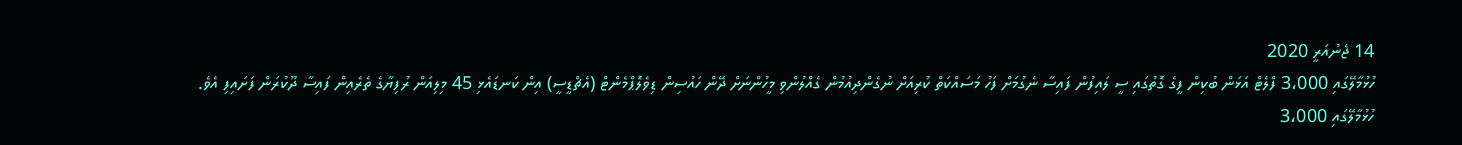14 ޖެނުއަރީ 2020
ހުޅުމާލޭގައި 3،000 ފްލެޓް އަޅަން ބުކިން ފީގެ ގޮތުގައި ސީ ލައިފުން ފައިސާ ނެގުމަށް ފަހު މަސައްކަތް ކުރިއަށް ނުގެންދިއުމުން ގެއްލުންވި މީހުންނަށް ދޭން ހައުސިން ޑިވެލޮޕްމެންޓް (އެޗްޑީސީ) އިން ކަނޑައެޅި 45 މިލިއަން ރުފިޔާގެ ތެރެއިން ފައިސާ ދޫކުރަން ފަށައިފި އެވެ.
ހުޅުމާލޭގައި 3،000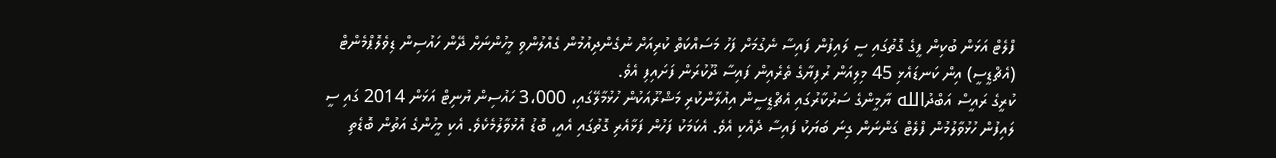ފްލެޓް އަޅަން ބުކިން ފީގެ ގޮތުގައި ސީ ލައިފުން ފައިސާ ނެގުމަށް ފަހު މަސައްކަތް ކުރިއަށް ނުގެންދިއުމުން ގެއްލުންވި މީހުންނަށް ދޭން ހައުސިން ޑިވެލޮޕްމެންޓް (އެޗްޑީސީ) އިން ކަނޑައެޅި 45 މިލިއަން ރުފިޔާގެ ތެރެއިން ފައިސާ ދޫކުރަން ފަށައިފި އެވެ.
ކުރީގެ ރައީސް އަބްދުالله ޔާމީންގެ ސަރުކާރުގައި އެޗްޑީސީން އިއުލާންކުރި މަޝްރޫއަކުން ހުޅުމާލޭގައި، 3،000 ހައުސިން ޔުނިޓް އަޅަން 2014 ގައި ސީ ލައިފުން ހުޅުވާލުމުން ފްލެޓް ގަންނަން ގިނަ ބަޔަކު ފައިސާ ދެއްކި އެވެ. އެކަމަކު ފަހުން ފަޅާއެރި ގޮތުގައި އެއީ، ބޮޑު އޮޅުވާލުމެކެވެ. އެކި މީހުންގެ އަތުން ބޮޑެތި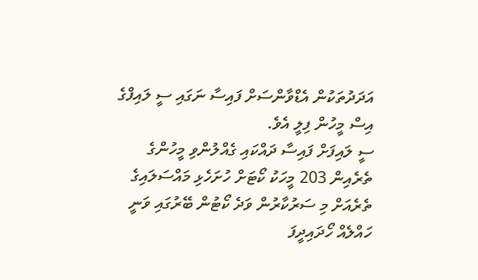އަދަދުތަކުން އެޑްވާންސަށް ފައިސާ ނަގައި ސީ ލައިފްގެ އިސް މީހުން ފިލީ އެވެ.
ސީ ލައިފަށް ފައިސާ ދައްކައި ގެއްލުންވި މީހުންގެ ތެރެއިން 203 މީހަކު ކޯޓަށް ހުށަހެޅި މައްސަލައިގެ ތެރެއަށް މި ސަރުކާރުން ވަދެ ކޯޓުން ބޭރުގައި ވަނީ ހައްލެއް ހޯދައިދީފަ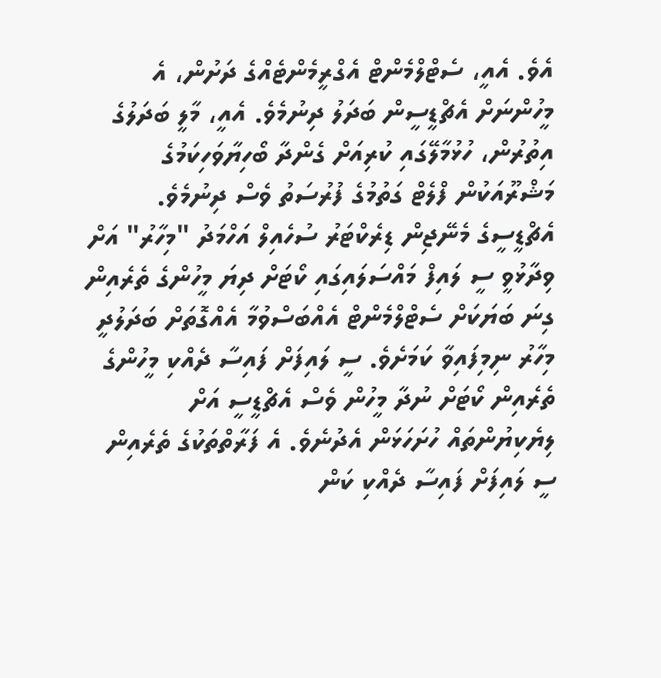އެވެ. އެއީ، ސެޓްލްމެންޓް އެގްރީމެންޓެއްގެ ދަށުން، އެ މީހުންނަށް އެޗްޑީސީން ބަދަލު ދިނުމެވެ. އެއީ، މާލީ ބަދަލުގެ އިތުރުން، ހުޅުމާލޭގައި ކުރިއަށް ގެންދާ ބޯހިޔާވަހިކަމުގެ މަޝްރޫއަކުން ފްލެޓް ގަތުމުގެ ފުރުސަތު ވެސް ދިނުމެވެ.
އެޗްޑީސީގެ މެނޭޖިން ޑިރެކްޓަރު ސުހެއިލް އަހްމަދު "މިހާރު" އަށް ވިދާޅުވީ ސީ ލައިފް މައްސަލައިގައި ކޯޓަށް ދިޔަ މީހުންގެ ތެރެއިން ގިނަ ބަޔަކަށް ސެޓްލްމެންޓް އެއްބަސްވުމާ އެއްގޮތަށް ބަދަލުދީ މިހާރު ނިމިފައިވާ ކަމަށެވެ. ސީ ލައިފަށް ފައިސާ ދެއްކި މީހުންގެ ތެރެއިން ކޯޓަށް ނުދާ މީހުން ވެސް އެޗްޑީސީ އަށް ލިޔެކިޔުންތައް ހުށަހަޅަން އެދުނެވެ. އެ ފަރާތްތަކުގެ ތެރެއިން ސީ ލައިފަށް ފައިސާ ދެއްކި ކަން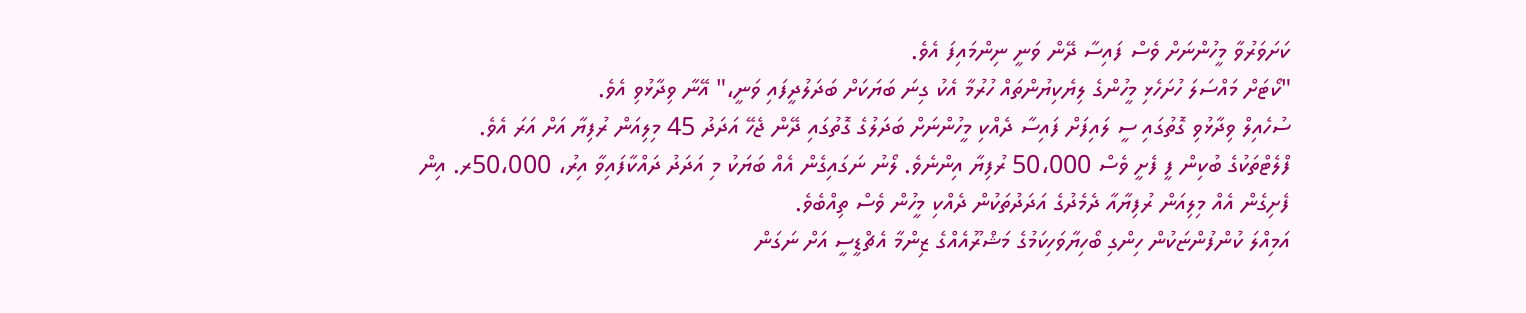ކަށަވަރުވާ މީހުންނަށް ވެސް ފައިސާ ދޭން ވަނީ ނިންމައިފަ އެވެ.
"ކޯޓަށް މައްސަލަ ހުށަހެޅި މީހުންގެ ލިޔެކިޔުންތައް ހުރުމާ އެކު ގިނަ ބަޔަކަށް ބަދަލުދީފައި ވަނީ،" އޭނާ ވިދާޅުވި އެވެ.
ސުހެއިލް ވިދާޅުވި ގޮތުގައި ސީ ލައިފަށް ފައިސާ ދެއްކި މީހުންނަށް ބަދަލުގެ ގޮތުގައި ދޭން ޖެހޭ އަދަދު 45 މިލިއަން ރުފިޔާ އަށް އަރަ އެވެ.
ފްލެޓްތަކުގެ ބުކިން ފީ ފެށީ ވެސް 50،000 ރުފިޔާ އިންނެވެ. ލޯނު ނަގައިގެން އެއް ބަޔަކު މި އަދަދު ދައްކާފައިވާ އިރު، 50،000ރ. އިން ފެށިގެން އެއް މިލިއަން ރުފިޔާއާ ދެމެދުގެ އަދަދުތަކުން ދެއްކި މީހުން ވެސް ތިއްބެވެ.
އަމިއްލަ ކުންފުންޏަކުން ހިންގި ބޯހިޔާވަހިކަމުގެ މަޝްރޫއެއްގެ ޒިންމާ އެޗްޑީސީ އަށް ނަގަން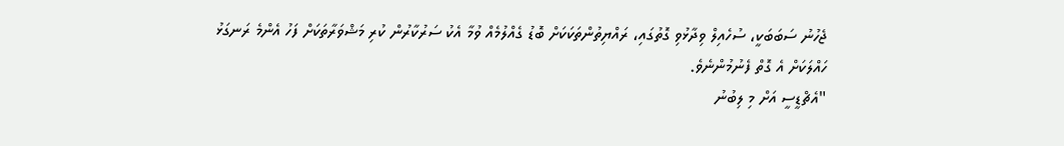ޖެހުނު ސަބަބަކީ، ސުހެއިލް ވިދާޅުވި ގޮތުގައި، ރައްޔިތުންތަކަކަށް ބޮޑު ގެއްލުމެއް ވުމާ އެކު ސަރުކާރުން ކުރި މަޝްވަރާތަކަށް ފަހު އެންމެ ރަނގަޅު ހައްލަކަށް އެ ގޮތް ފެނުމުންނެވެ.
"އެޗްޑީސީ އަށް މި ލިބުނު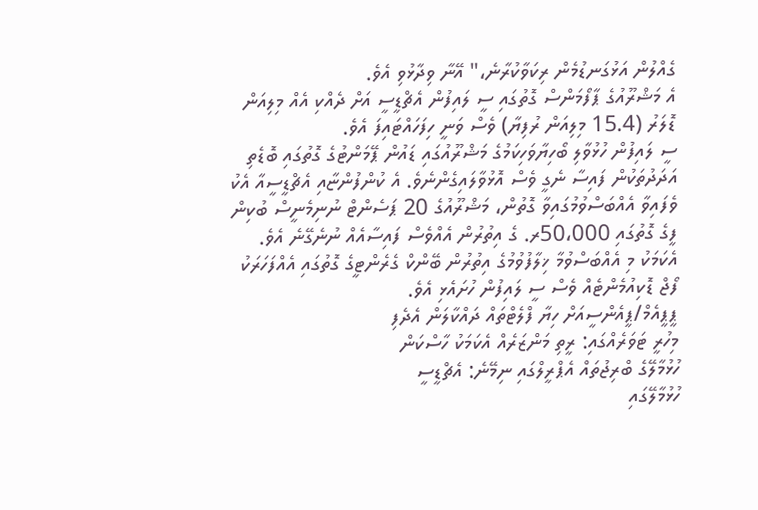ގެއްލުން އަޅުގަނޑުމެން ރިކަވާކުރާނެ،" އޭނާ ވިދާޅުވި އެވެ.
އެ މަޝްރޫއުގެ ޕާފޯމަންސް ގޮތުގައި ސީ ލައިފުން އެޗްޑީސީ އަށް ދެއްކި އެއް މިލިއަން ޑޮލަރު (15.4 މިލިއަން ރުފިޔާ) ވެސް ވަނީ ހިފަހައްޓައިފަ އެވެ.
ސީ ލައިފުން ހުޅުވާލި ބޯހިޔާވަހިކަމުގެ މަޝްރޫއުގައި ޑައުން ޕޭމަންޓުގެ ގޮތުގައި ބޮޑެތި އަދަދުތަކުން ފައިސާ ނެގީ ވެސް އޮޅުވާލައިގެންނެވެ. އެ ކުންފުންޏާއި އެޗްޑީސީއާ އެކު ވެފައިވާ އެއްބަސްވުމުގައިވާ ގޮތުން، މަޝްރޫއުގެ 20 ޕަސެންޓް ނުނިމެނީސް ބުކިން ފީގެ ގޮތުގައި 50،000ރ. ގެ އިތުރުން އެއްވެސް ފައިސާއެއް ނުނެގޭނެ އެވެ. އެކަމަކު މި އެއްބަސްވުމާ ޚިލާފުވުމުގެ އިތުރުން ބޭންކް ގެރެންޓީގެ ގޮތުގައި އެއްފަހަރަކު ފޯޖް ޑޮކިއުމެންޓެއް ވެސް ސީ ލައިފުން ހުށައެޅި އެވެ.
ޕީޕީއެމް/ޕީއެންސީއަށް ހިޔާ ފްލެޓްތައް ދައްކާލަން އެދެފި
މިހުރީ ޓަވަރެއްގައި: ރީތި މަންޒަރެއް އެކަމަކު ހާސްކަން
ހުޅުމާލޭގެ ބްރިޖުތައް އެޕްރީލްގައި ނިމޭނެ: އެޗްޑީސީ
ހުޅުމާލޭގައި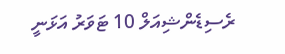ރެސިޑެންޝިއަލް 10 ޓަވަރު އަޅަނީ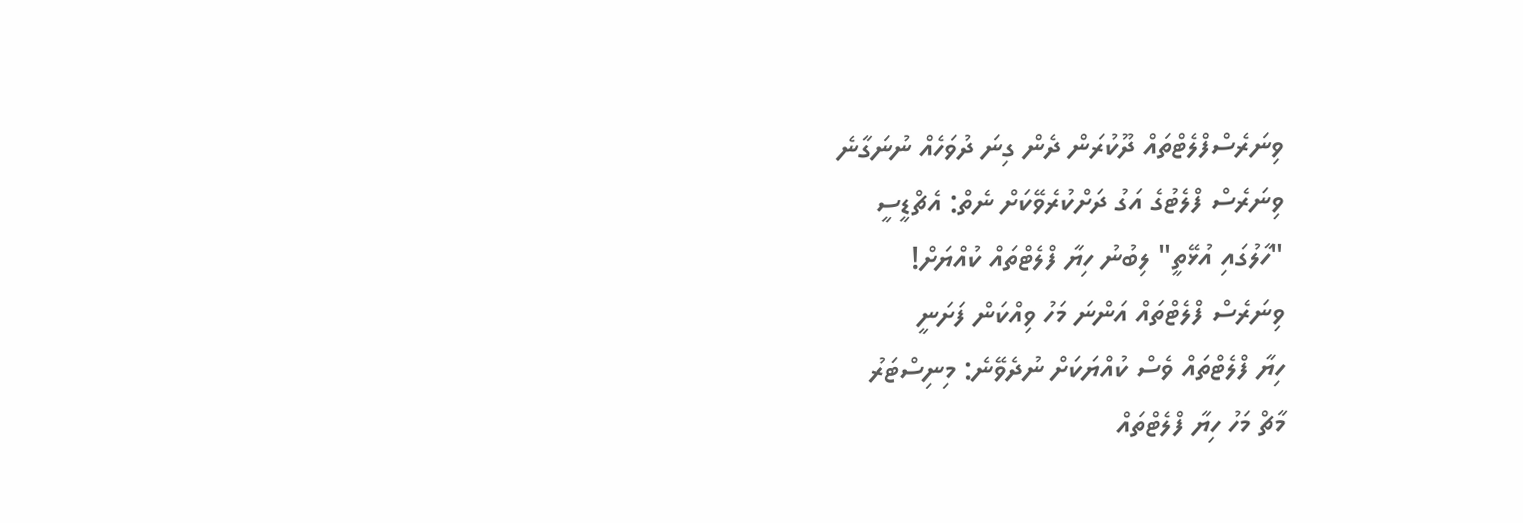ވިނަރެސްފްލެޓްތައް ދޫކުރަން ދެން ގިނަ ދުވަހެއް ނުނަގާނެ
ވިނަރެސް ފްލެޓުގެ އަގު ދަށްކުރެވޭކަށް ނެތް: އެޗްޑީސީ
"ހާލުގައި އުޅޭތީ" ލިބުނު ހިޔާ ފްލެޓްތައް ކުއްޔަށް!
ވިނަރެސް ފްލެޓްތައް އަންނަ މަހު ވިއްކަން ފަށަނީ
ހިޔާ ފްލެޓްތައް ވެސް ކުއްޔަކަށް ނުދެވޭނެ: މިނިސްޓަރު
މާޗް މަހު ހިޔާ ފްލެޓްތައް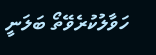ހަވާލުކުރެވޭތޯ ބަލަނީ